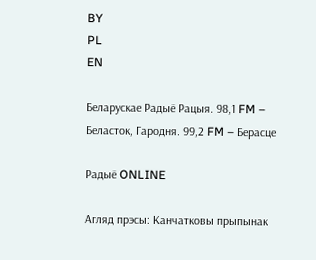BY
PL
EN

Беларускае Радыё Рацыя. 98,1 FM – Беласток, Гародня. 99,2 FM – Берасце

Радыё ONLINE

Агляд прэсы: Канчатковы прыпынак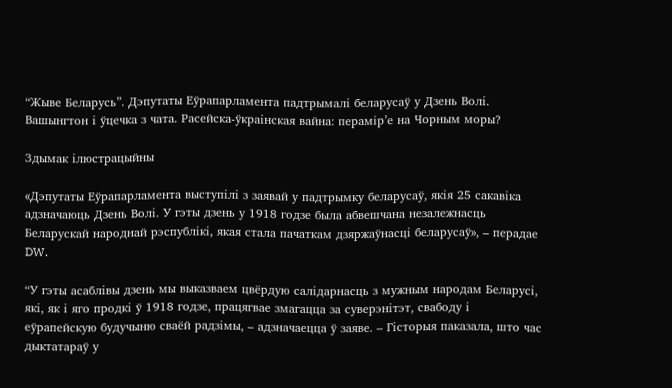“Жыве Беларусь”. Дэпутаты Еўрапарламента падтрымалі беларусаў у Дзень Волі. Вашынгтон і ўцечка з чата. Расейска-ўкраінская вайна: перамір’е на Чорным моры?

Здымак ілюстрацыйны

«Дэпутаты Еўрапарламента выступілі з заявай у падтрымку беларусаў, якія 25 сакавіка адзначаюць Дзень Волі. У гэты дзень у 1918 годзе была абвешчана незалежнасць Беларускай народнай рэспублікі, якая стала пачаткам дзяржаўнасці беларусаў», – перадае DW.

“У гэты асаблівы дзень мы выказваем цвёрдую салідарнасць з мужным народам Беларусі, які, як і яго продкі ў 1918 годзе, працягвае змагацца за суверэнітэт, свабоду і еўрапейскую будучыню сваёй радзімы, – адзначаецца ў заяве. – Гісторыя паказала, што час дыктатараў у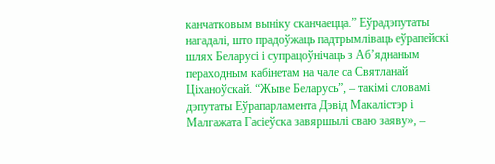канчатковым выніку сканчаецца.” Еўрадэпутаты нагадалі, што прадоўжаць падтрымліваць еўрапейскі шлях Беларусі і супрацоўнічаць з Аб’яднаным пераходным кабінетам на чале са Святланай Ціханоўскай. “Жыве Беларусь”, – такімі словамі дэпутаты Еўрапарламента Дэвід Макалістэр і Малгажата Гaсіеўска завяршылі сваю заяву», –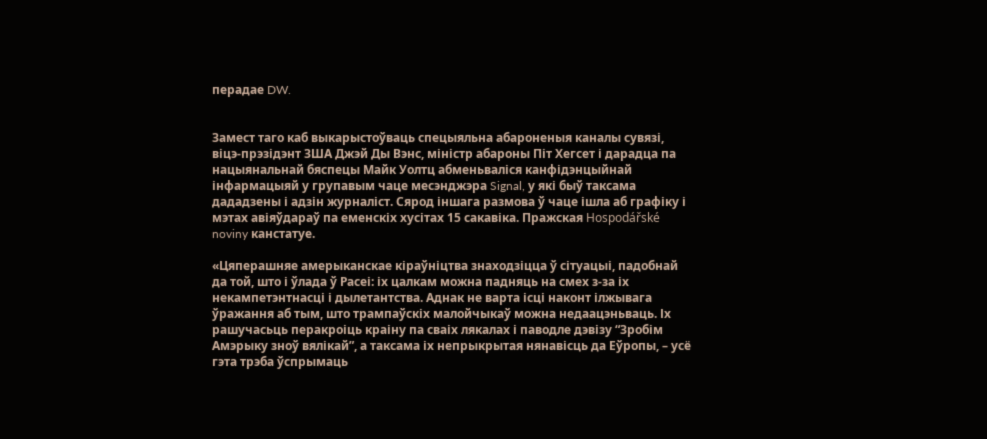перадае DW.


Замест таго каб выкарыстоўваць спецыяльна абароненыя каналы сувязі, віцэ-прэзідэнт ЗША Джэй Ды Вэнс, міністр абароны Піт Хегсет і дарадца па нацыянальнай бяспецы Майк Уолтц абменьваліся канфідэнцыйнай інфармацыяй у групавым чаце месэнджэра Signal, у які быў таксама дададзены і адзін журналіст. Сярод іншага размова ў чаце ішла аб графіку і мэтах авіяўдараў па еменскіх хусітах 15 сакавіка. Пражская Hospodářské noviny канстатуе.

«Цяперашняе амерыканскае кіраўніцтва знаходзіцца ў сітуацыі, падобнай да той, што і ўлада ў Расеі: іх цалкам можна падняць на смех з-за іх некампетэнтнасці і дылетантства. Аднак не варта ісці наконт ілжывага ўражання аб тым, што трампаўскіх малойчыкаў можна недаацэньваць. Іх рашучасьць перакроіць краіну па сваіх лякалах і паводле дэвізу “Зробім Амэрыку зноў вялікай”, а таксама іх непрыкрытая нянавісць да Еўропы, – усё гэта трэба ўспрымаць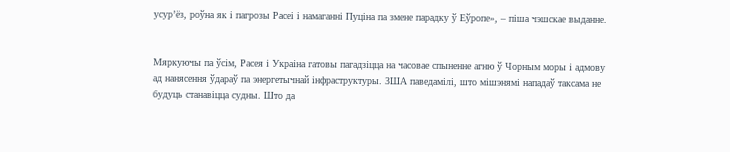усур’ёз, роўна як і пагрозы Расеі і намаганні Пуціна па змене парадку ў Еўропе», – піша чэшскае выданне.


Мяркуючы па ўсім, Расея і Украіна гатовы пагадзіцца на часовае спыненне агню ў Чорным моры і адмову ад нанясення ўдараў па энергетычнай інфраструктуры. ЗША паведамілі, што мішэнямі нападаў таксама не будуць станавіцца судны. Што да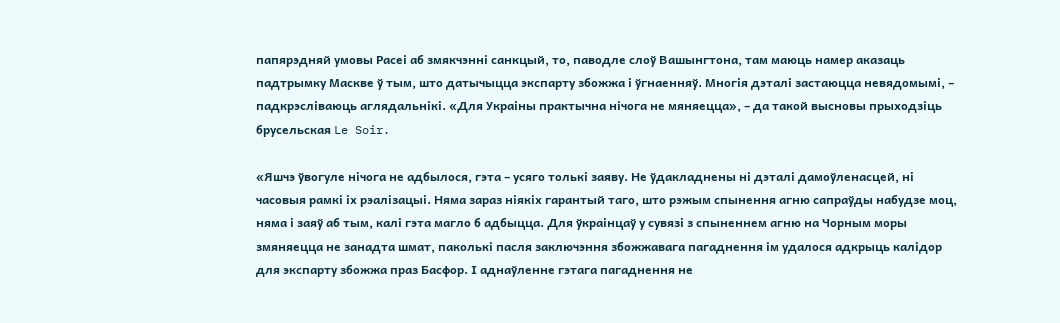папярэдняй умовы Расеі аб змякчэнні санкцый, то, паводле слоў Вашынгтона, там маюць намер аказаць падтрымку Маскве ў тым, што датычыцца экспарту збожжа і ўгнаенняў. Многія дэталі застаюцца невядомымі, – падкрэсліваюць аглядальнікі. «Для Украіны практычна нічога не мяняецца», – да такой высновы прыходзіць брусельская Le Soir.

«Яшчэ ўвогуле нічога не адбылося, гэта – усяго толькі заяву. Не ўдакладнены ні дэталі дамоўленасцей, ні часовыя рамкі іх рэалізацыі. Няма зараз ніякіх гарантый таго, што рэжым спынення агню сапраўды набудзе моц, няма і заяў аб тым, калі гэта магло б адбыцца. Для ўкраінцаў у сувязі з спыненнем агню на Чорным моры змяняецца не занадта шмат, паколькі пасля заключэння збожжавага пагаднення ім удалося адкрыць калідор для экспарту збожжа праз Басфор. І аднаўленне гэтага пагаднення не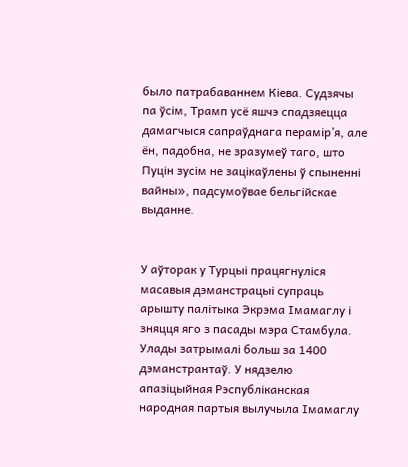было патрабаваннем Кіева. Судзячы па ўсім, Трамп усё яшчэ спадзяецца дамагчыся сапраўднага перамір’я, але ён, падобна, не зразумеў таго, што Пуцін зусім не зацікаўлены ў спыненні вайны», падсумоўвае бельгійскае выданне.


У аўторак у Турцыі працягнуліся масавыя дэманстрацыі супраць арышту палітыка Экрэма Імамаглу і зняцця яго з пасады мэра Стамбула. Улады затрымалі больш за 1400 дэманстрантаў. У нядзелю апазіцыйная Рэспубліканская народная партыя вылучыла Імамаглу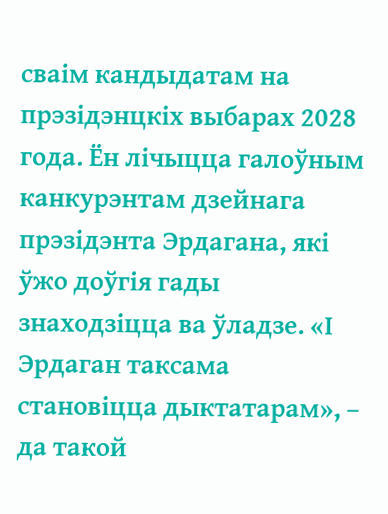сваім кандыдатам на прэзідэнцкіх выбарах 2028 года. Ён лічыцца галоўным канкурэнтам дзейнага прэзідэнта Эрдагана, які ўжо доўгія гады знаходзіцца ва ўладзе. «І Эрдаган таксама становіцца дыктатарам», – да такой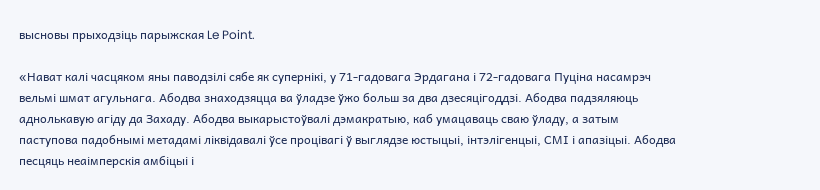высновы прыходзіць парыжская Le Point.

«Нават калі часцяком яны паводзілі сябе як супернікі, у 71-гадовага Эрдагана і 72-гадовага Пуціна насамрэч вельмі шмат агульнага. Абодва знаходзяцца ва ўладзе ўжо больш за два дзесяцігоддзі. Абодва падзяляюць аднолькавую агіду да Захаду. Абодва выкарыстоўвалі дэмакратыю, каб умацаваць сваю ўладу, а затым паступова падобнымі метадамі ліквідавалі ўсе процівагі ў выглядзе юстыцыі, інтэлігенцыі, СМІ і апазіцыі. Абодва песцяць неаімперскія амбіцыі і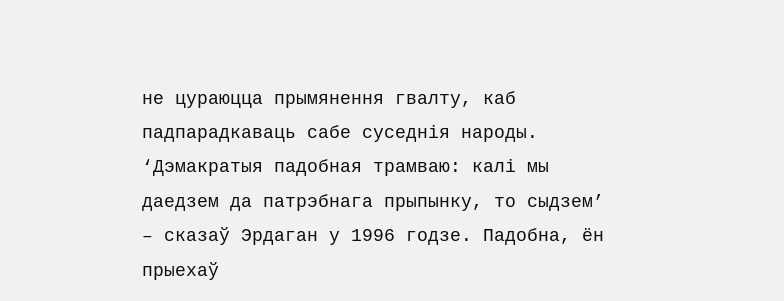не цураюцца прымянення гвалту, каб падпарадкаваць сабе суседнія народы. ‘Дэмакратыя падобная трамваю: калі мы даедзем да патрэбнага прыпынку, то сыдзем’ – сказаў Эрдаган у 1996 годзе. Падобна, ён прыехаў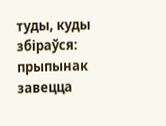туды, куды збіраўся: прыпынак завецца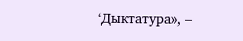‘Дыктатура», –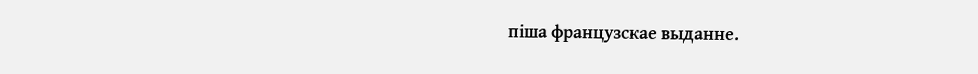піша французскае выданне.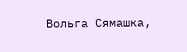Вольга Сямашка,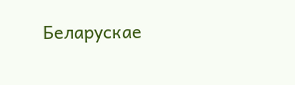Беларускае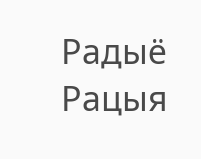Радыё Рацыя